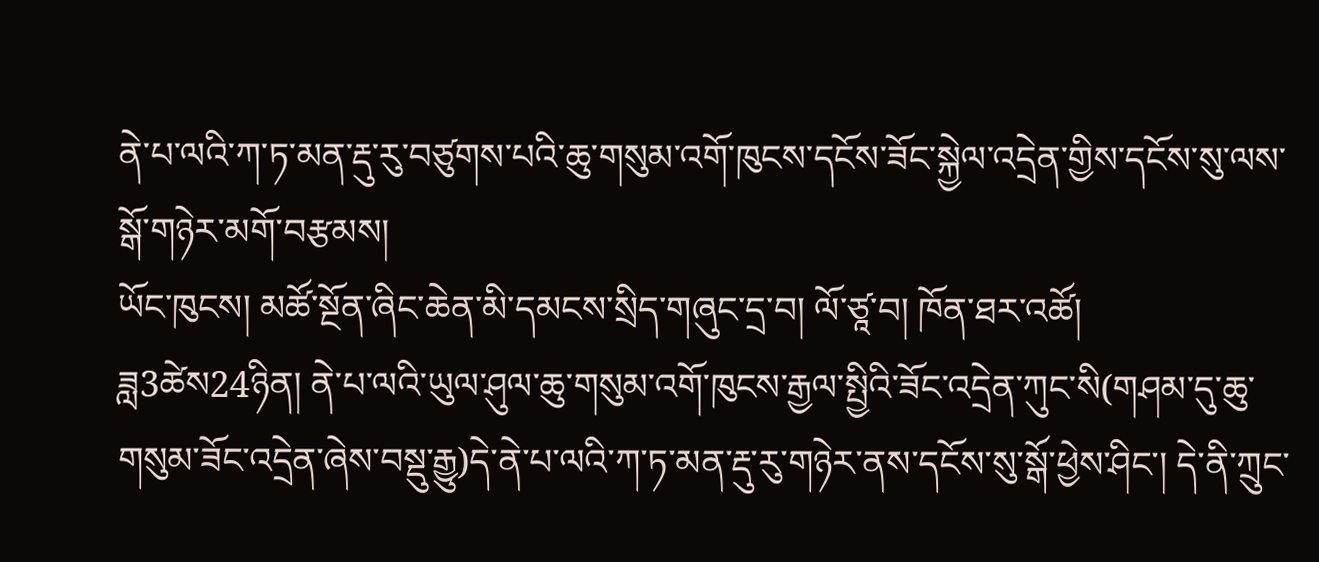ནེ་པ་ལའི་ཀ་ཏ་མན་རྡུ་རུ་བཙུགས་པའི་ཆུ་གསུམ་འགོ་ཁུངས་དངོས་ཟོང་སྐྱེལ་འདྲེན་གྱིས་དངོས་སུ་ལས་སྒོ་གཉེར་མགོ་བརྩམས།
ཡོང་ཁུངས། མཚོ་སྔོན་ཞིང་ཆེན་མི་དམངས་སྲིད་གཞུང་དྲ་བ། ལོ་ཙཱ་བ། ཁོན་ཐར་འཚོ།
ཟླ3ཚེས24ཉིན། ནེ་པ་ལའི་ཡུལ་ཤུལ་ཆུ་གསུམ་འགོ་ཁུངས་རྒྱལ་སྤྱིའི་ཟོང་འདྲེན་ཀུང་སི(གཤམ་དུ་ཆུ་གསུམ་ཟོང་འདྲེན་ཞེས་བསྡུ་རྒྱུ)དེ་ནེ་པ་ལའི་ཀ་ཏ་མན་རྡུ་རུ་གཉེར་ནས་དངོས་སུ་སྒོ་ཕྱེས་ཤིང་། དེ་ནི་ཀྲུང་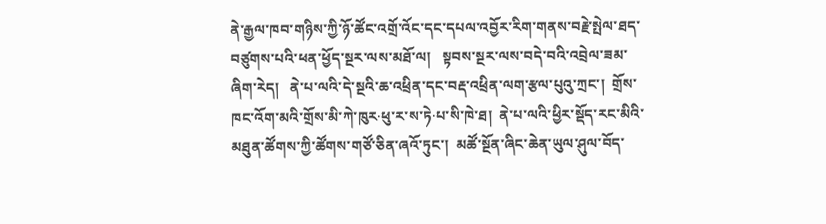ནེ་རྒྱལ་ཁབ་གཉིས་ཀྱི་ཉོ་ཚོང་འགྲོ་འོང་དང་དཔལ་འབྱོར་རིག་གནས་བརྗེ་སྤེལ་ཐད་བཙུགས་པའི་ཕན་ཕྱོད་སྔར་ལས་མཐོ་ལ།   སྟབས་སྔར་ལས་བདེ་བའི་འབྲེལ་ཟམ་ཞིག་རེད།   ནེ་པ་ལའི་དེ་སྔའི་ཆ་འཕྲིན་དང་བརྡ་འཕྲིན་ལག་རྩལ་པུའུ་ཀྲང་།  གྲོས་ཁང་འོག་མའི་གྲོས་མི་ཀེ་ཁུར·ཕུ་ར་ས་ཏེ·པ་སི་ཁེ་ཐ།  ནེ་པ་ལའི་ཕྱིར་སྡོད་རང་མིའི་མཐུན་ཚོགས་ཀྱི་ཚོགས་གཙོ་ཅིན་ཞའོ་ཏུང་།  མཚོ་སྔོན་ཞིང་ཆེན་ཡུལ་ཤུལ་བོད་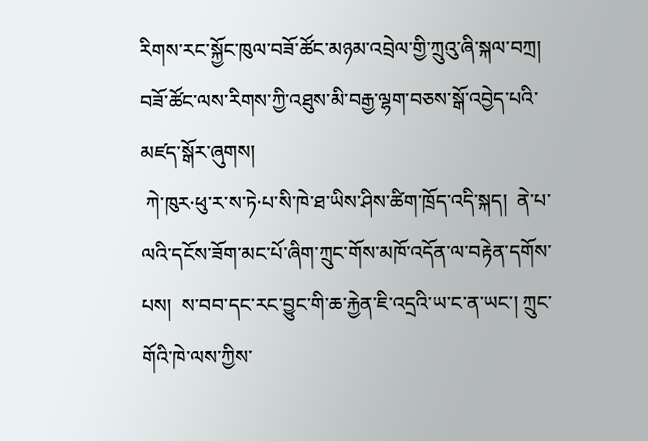རིགས་རང་སྐྱོང་ཁུལ་བཟོ་ཚོང་མཉམ་འབྲེལ་གྱི་ཀྲུའུ་ཞི་སྐལ་བཀྲ།  བཟོ་ཚོང་ལས་རིགས་ཀྱི་འཐུས་མི་བརྒྱ་ལྷག་བཅས་སྒོ་འབྱེད་པའི་མཛད་སྒོར་ཞུགས།
 ཀེ་ཁུར·ཕུ་ར་ས་ཏེ·པ་སི་ཁེ་ཐ་ཡིས་ཤིས་ཚིག་ཁྲོད་འདི་སྐད།  ནེ་པ་ལའི་དངོས་ཟོག་མང་པོ་ཞིག་ཀྲུང་གོས་མཁོ་འདོན་ལ་བརྟེན་དགོས་པས།  ས་བབ་དང་རང་བྱུང་གི་ཆ་རྐྱེན་ཇི་འདྲའི་ཡ་ང་ན་ཡང་། ཀྲུང་གོའི་ཁེ་ལས་ཀྱིས་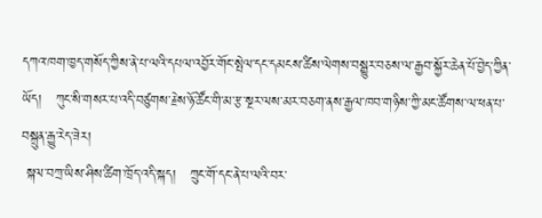དཀའ་ཁག་ཁྱད་གསོད་ཀྱིས་ནེ་པ་ལའི་དཔལ་འབྱོར་གོང་སྤེལ་དང་དམངས་ཚིས་ལེགས་བསྒྱུར་བཅས་ལ་རྒྱབ་སྐྱོར་ཆེན་པོ་བྱེད་ཀྱིན་ཡོད།   ཀུང་སི་གསར་པ་འདི་བཙུགས་རྗེས་ཉོ་ཚོང་གི་མ་རྩ་སྔར་ལས་མར་བཅག་ནས་རྒྱལ་ཁབ་གཉིས་ཀྱི་མང་ཚོགས་ལ་ཕན་པ་བསྐྲུན་རྒྱུ་རེད་ཟེར།
 སྐལ་བཀྲ་ཡིས་ཤིས་ཚིག་ཁྲོད་འདི་སྐད།   ཀྲུང་གོ་དང་ནེ་པ་ལའི་བར་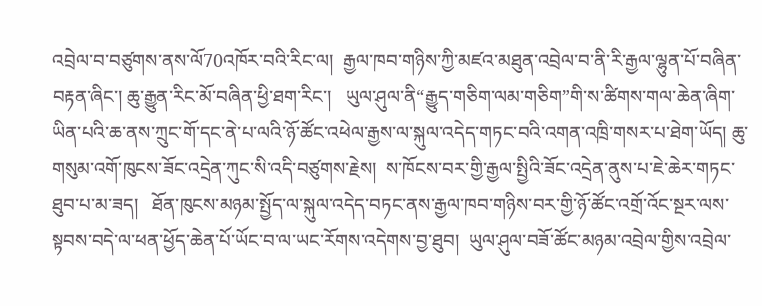འབྲེལ་བ་བཙུགས་ནས་ལོ70འཁོར་བའི་རིང་ལ།  རྒྱལ་ཁབ་གཉིས་ཀྱི་མཛའ་མཐུན་འབྲེལ་བ་ནི་རི་རྒྱལ་ལྷུན་པོ་བཞིན་བརྟན་ཞིང་། ཆུ་རྒྱུན་རིང་མོ་བཞིན་ཕྱི་ཐག་རིང་།   ཡུལ་ཤུལ་ནི“རྒྱུད་གཅིག་ལམ་གཅིག”གི་ས་ཚིགས་གལ་ཆེན་ཞིག་ཡིན་པའི་ཆ་ནས་ཀྲུང་གོ་དང་ནེ་པ་ལའི་ཉོ་ཚོང་འཕེལ་རྒྱས་ལ་སྐུལ་འདེད་གཏང་བའི་འགན་འཁྲི་གསར་པ་ཐེག་ཡོད། ཆུ་གསུམ་འགོ་ཁུངས་ཟོང་འདྲེན་ཀུང་སི་འདི་བཙུགས་རྗེས།  ས་ཁོངས་བར་གྱི་རྒྱལ་སྤྱིའི་ཟོང་འདྲེན་ནུས་པ་ཇེ་ཆེར་གཏང་ཐུབ་པ་མ་ཟད།   ཐོན་ཁུངས་མཉམ་སྤྱོད་ལ་སྐུལ་འདེད་བཏང་ནས་རྒྱལ་ཁབ་གཉིས་བར་གྱི་ཉོ་ཚོང་འགྲོ་འོང་སྔར་ལས་སྟབས་བདེ་ལ་ཕན་ཕྱོད་ཆེན་པོ་ཡོང་བ་ལ་ཡང་རོགས་འདེགས་བྱ་ཐུབ།  ཡུལ་ཤུལ་བཟོ་ཚོང་མཉམ་འབྲེལ་གྱིས་འབྲེལ་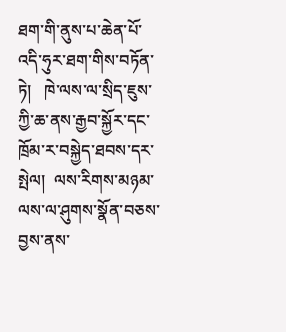ཐག་གི་ནུས་པ་ཆེན་པོ་འདི་ཧུར་ཐག་གིས་བཏོན་ཏེ།   ཁེ་ལས་ལ་སྲིད་ཇུས་ཀྱི་ཆ་ནས་རྒྱབ་སྐྱོར་དང་ཁྲོམ་ར་བསྐྱེད་ཐབས་དར་སྤེལ།  ལས་རིགས་མཉམ་ལས་ལ་ཤུགས་སྣོན་བཅས་བྱས་ནས་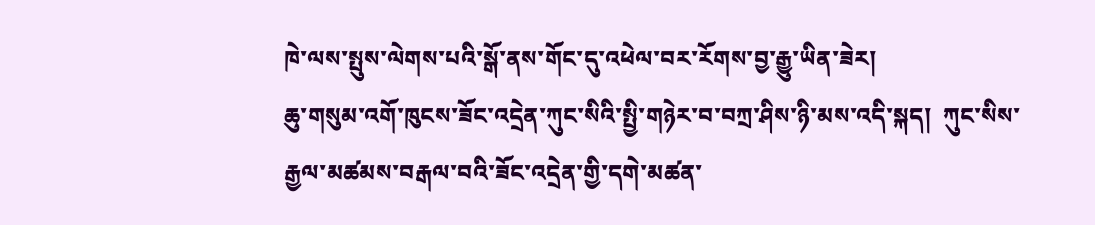ཁེ་ལས་སྤུས་ལེགས་པའི་སྒོ་ནས་གོང་དུ་འཕེལ་བར་རོགས་བྱ་རྒྱུ་ཡིན་ཟེར།
ཆུ་གསུམ་འགོ་ཁུངས་ཟོང་འདྲེན་ཀུང་སིའི་སྤྱི་གཉེར་བ་བཀྲ་ཤིས་ཉི་མས་འདི་སྐད།  ཀུང་སིས་རྒྱལ་མཚམས་བརྒལ་བའི་ཟོང་འདྲེན་གྱི་དགེ་མཚན་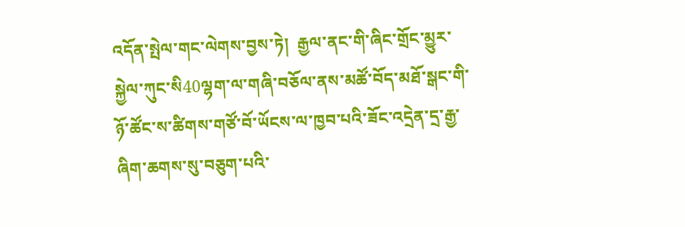འདོན་སྤེལ་གང་ལེགས་བྱས་ཏེ།  རྒྱལ་ནང་གི་ཞིང་གྲོང་མྱུར་སྐྱེལ་ཀུང་སི40ལྷག་ལ་གཞི་བཅོལ་ནས་མཚོ་བོད་མཐོ་སྒང་གི་ཉོ་ཚོང་ས་ཚིགས་གཙོ་བོ་ཡོངས་ལ་ཁྱབ་པའི་ཟོང་འདྲེན་དྲ་རྒྱ་ཞིག་ཆགས་སུ་བཅུག་པའི་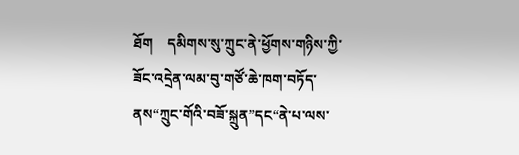ཐོག    དམིགས་སུ་ཀྲུང་ནེ་ཕྱོགས་གཉིས་ཀྱི་ཟོང་འདྲེན་ལམ་བུ་གཙོ་ཆེ་ཁག་བཏོད་ནས“ཀྲུང་གོའི་བཟོ་སྐྲུན”དང“ནེ་པ་ལས་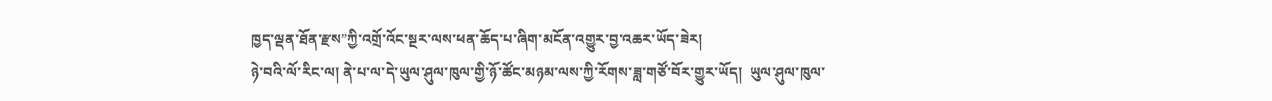ཁྱད་ལྡན་ཐོན་རྫས”ཀྱི་འགྲོ་འོང་སྔར་ལས་ཕན་ཆོད་པ་ཞིག་མངོན་འགྱུར་བྱ་འཆར་ཡོད་ཟེར།
ཉེ་བའི་ལོ་རིང་ལ། ནེ་པ་ལ་དེ་ཡུལ་ཤུལ་ཁུལ་གྱི་ཉོ་ཚོང་མཉམ་ལས་ཀྱི་རོགས་ཟླ་གཙོ་བོར་གྱུར་ཡོད།  ཡུལ་ཤུལ་ཁུལ་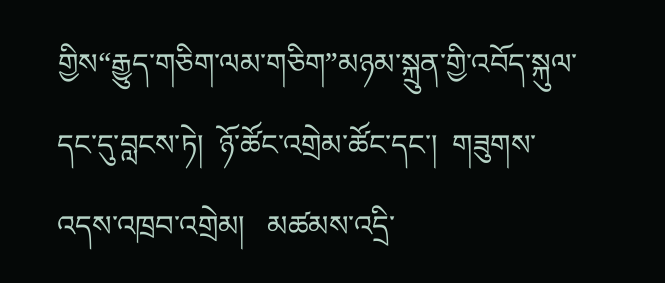གྱིས“རྒྱུད་གཅིག་ལམ་གཅིག”མཉམ་སྐྲུན་གྱི་འབོད་སྐུལ་དང་དུ་བླངས་ཏེ།  ཉོ་ཚོང་འགྲེམ་ཚོང་དང་།  གཟུགས་འདས་འཁྲབ་འགྲེམ།   མཚམས་འདྲི་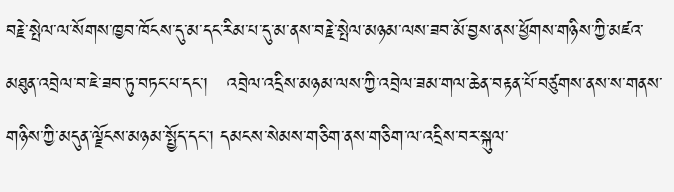བརྗེ་སྤེལ་ལ་སོགས་ཁྱབ་ཁོངས་དུ་མ་དང་རིམ་པ་དུ་མ་ནས་བརྗེ་སྤེལ་མཉམ་ལས་ཟབ་མོ་བྱས་ནས་ཕྱོགས་གཉིས་ཀྱི་མཛའ་མཐུན་འབྲེལ་བ་ཇེ་ཟབ་ཏུ་བཏང་པ་དང་།   འབྲེལ་འདྲིས་མཉམ་ལས་ཀྱི་འབྲེལ་ཟམ་གལ་ཆེན་བརྟན་པོ་བཙུགས་ནས་ས་གནས་གཉིས་ཀྱི་མདུན་ལྗོངས་མཉམ་སྤྱོད་དང་། དམངས་སེམས་གཅིག་ནས་གཅིག་ལ་འདྲིས་བར་སྐུལ་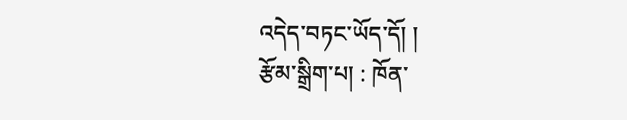འདེད་བཏང་ཡོད་དོ། །
རྩོམ་སྒྲིག་པ། : ཁོན་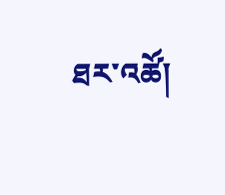ཐར་འཚོ།